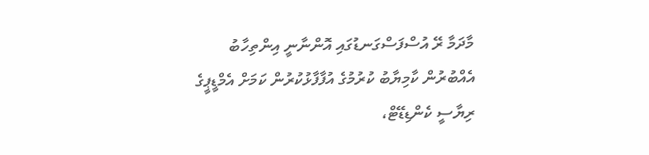މާދަމާ ރޭ އުސްފަސްގަނޑުގައި އޮންނާނީ އިންތިހާބު އެއްބުރުން ކާމިޔާބު ކުރުމުގެ އުފާފާޅުކުރުން ކަމަށް އެމްޑީޕީގެ ރިޔާސީ ކެންޑިޑޭޓް،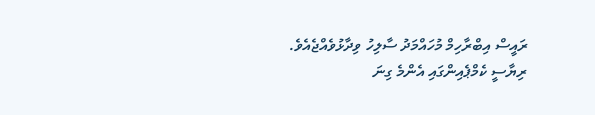ރައީސް އިބްރާހިމް މުހައްމަދު ސާލިހު ވިދާޅުވެއްޖެއެވެ.
ރިޔާސީ ކެމްޕެއިންގައި އެންމެ ގިނަ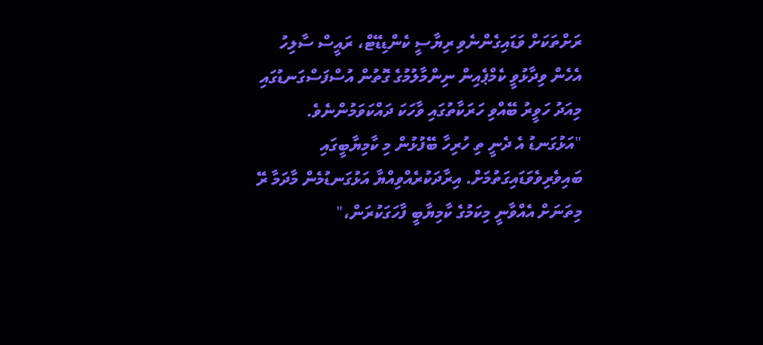ރަށްތަކަށް ވަޑައިގެންނެވި ރިޔާސީ ކެންޑިޑޭޓް، ރައީސް ސާލިހު އެހެން ވިދާޅުވީ ކެމްޕެއިން ނިންމާލުމުގެ ގޮތުން އުސްފަސްގަނޑުގައި މިއަދު ހަވީރު ބޭއްވި ހަރަކާތުގައި ވާހަކަ ދައްކަވަމުންނެވެ.
"އަޅުގަނޑު އެ ދެނީ ތި ހުރިހާ ބޭފުޅުން މި ކާމިޔާބީގައި ބައިވެރިވެވަޑައިގަތުމަށް. އިރާދަކުރެއްވިއްޔާ އަޅުގަނޑުމެން މާދަމާ ރޭ މިތަނަށް އެއްވާނީ މިކަމުގެ ކާމިޔާބީ ފާހަގަކުރަން،"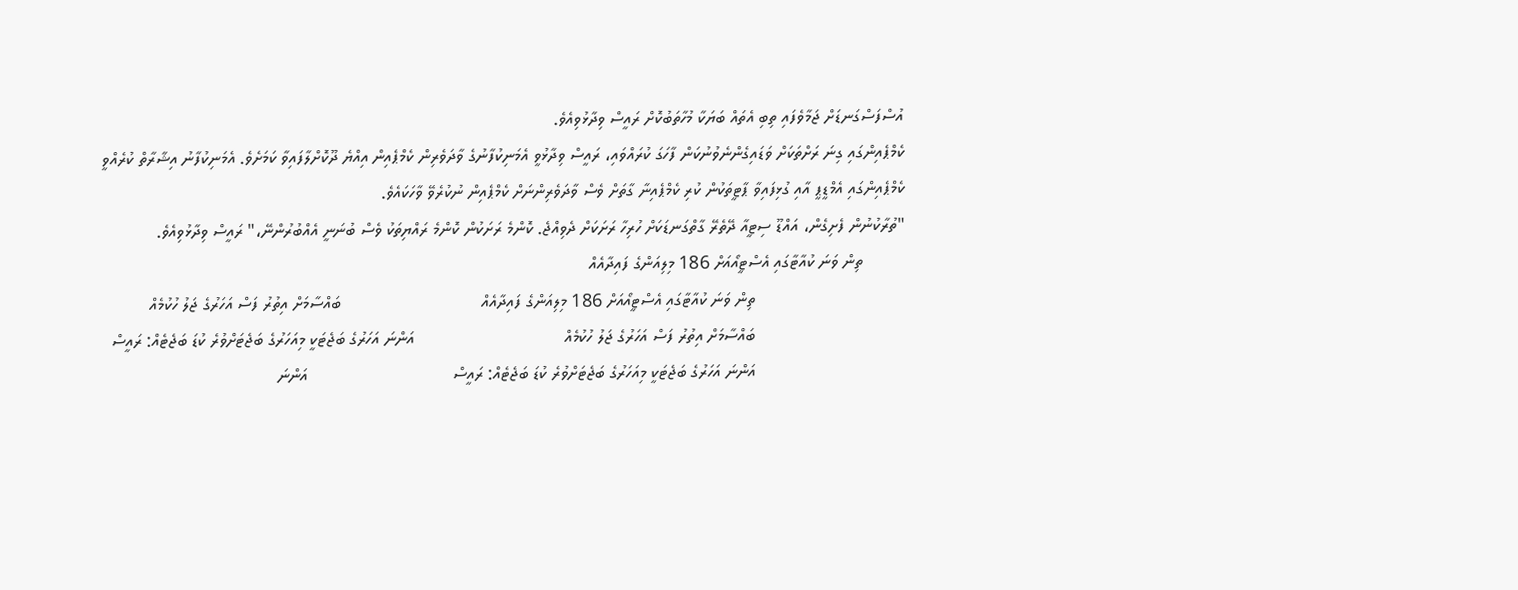އުސްފަސްގަނޑަށް ޖަމާވެފައި ތިބި އެތައް ބަޔަކާ މުހާތަބުކޮށް ރައީސް ވިދާޅުވިއެވެ.
ކެމްޕެއިންގައި ގިނަ ރަށްތަކަށް ވަޑައިގެންނެވުނުކަން ފާހަގަ ކުރައްވައި، ރައީސް ވިދާޅުވީ އެމަނިކުފާނުގެ ވާދަވެރިން ކެމްޕެއިން އިއްޔެ ދޫކޮށްލާފައިވާ ކަމަށެވެ. އެމަނިކުފާނު އިޝާރާތް ކުރެއްވީ ކެމްޕެއިންގައި އެމްޑީޕީ އާއި ގުޅިފައިވާ ޕާޓީތަކުން ކުރި ކެމްޕެއިނާ ގާތަށް ވެސް ވާދަވެރިންނަށް ކެމްޕެއިން ނުކުރެވޭ ވާހަކައެވެ.
"ތުރާކުނުން ފެށިގެން، އައްޑޫ ސިޓީއާ ދޭތެރޭ ގާތްގަނޑަކަށް ހުރިހާ ރަށަކަށް ދެވިއްޖެ. ކޮންމެ ރަށަކުން ކޮންމެ ރައްޔިތަކު ވެސް ބުނަނީ އެއްބުރުންނޭ،" ރައީސް ވިދާޅުވިއެވެ.
         ތިން ވަނަ ކުއާޓާގައި އެސްޓީއޯއަށް 186 މިލިއަންގެ ފައިދާއެއް
                                ތިން ވަނަ ކުއާޓާގައި އެސްޓީއޯއަށް 186 މިލިއަންގެ ފައިދާއެއް                              ބައްސާމަށް އިތުރު ފަސް އަހަރުގެ ޖަލު ހުކުމެއް
                                ބައްސާމަށް އިތުރު ފަސް އަހަރުގެ ޖަލު ހުކުމެއް                                އަންނަ އަހަރުގެ ބަޖެޓަކީ މިއަހަރުގެ ބަޖެޓަށްވުރެ ކުޑަ ބަޖެޓެއް: ރައީސް
                                އަންނަ އަހަރުގެ ބަޖެޓަކީ މިއަހަރުގެ ބަޖެޓަށްވުރެ ކުޑަ ބަޖެޓެއް: ރައީސް                               އަންނަ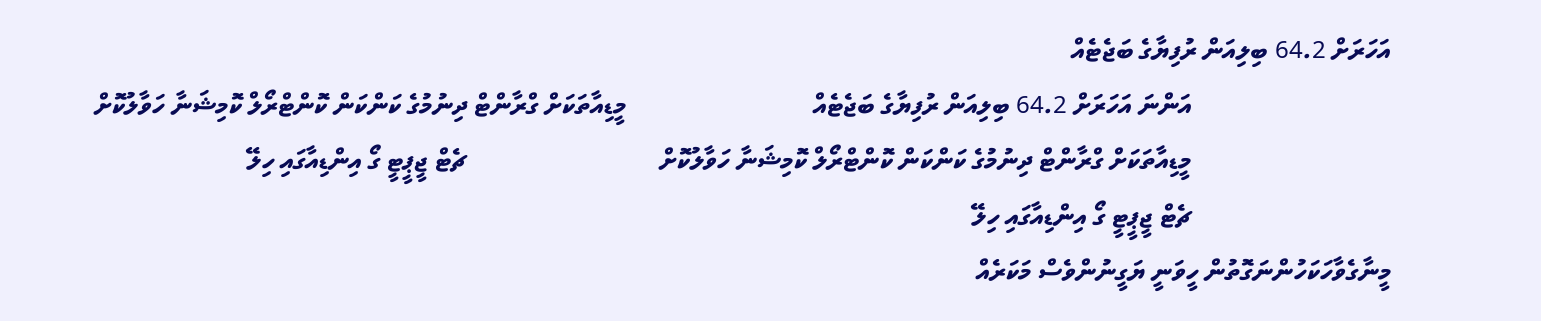އަހަރަށް 64.2 ބިލިއަން ރުފިޔާގެ ބަޖެޓެއް
                                އަންނަ އަހަރަށް 64.2 ބިލިއަން ރުފިޔާގެ ބަޖެޓެއް                              މީޑިއާތަކަށް ގްރާންޓް ދިނުމުގެ ކަންކަން ކޮންޓްރޯލް ކޮމިޝަނާ ހަވާލުކޮށް
                                މީޑިއާތަކަށް ގްރާންޓް ދިނުމުގެ ކަންކަން ކޮންޓްރޯލް ކޮމިޝަނާ ހަވާލުކޮށް                               ޗެޓް ޖީޕީޓީ ގޯ އިންޑިއާގައި ހިލޭ
                                ޗެޓް ޖީޕީޓީ ގޯ އިންޑިއާގައި ހިލޭ
މީނާގެވާހަކަހުންނަގޮތުން ހީވަނީ ޔަގީނުންވެސް މަކަރެއް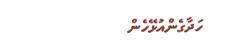ހަދާގެންއުޅޭހެން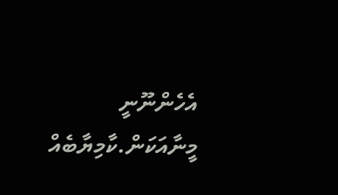އެހެންނޫނީ މީނާއަކަން.ކާމިޔާބެއް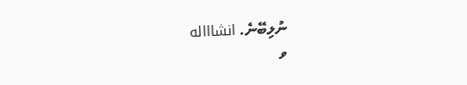ނުލިބޭނެ. انشاااله
ވ